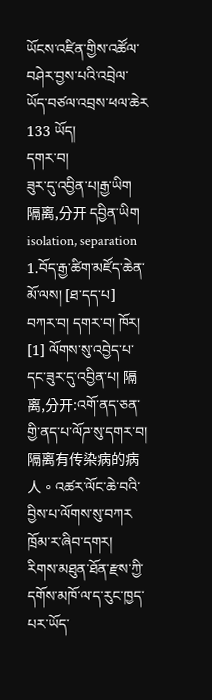ཡོངས་འཛིན་གྱིས་འཚོལ་བཤེར་བྱས་པའི་འབྲེལ་ཡོད་བཙལ་འབྲས་ཕལ་ཆེར 133 ཡོད།
དགར་བ།
ཟུར་དུ་འབྱིན་པ།རྒྱ་ཡིག 隔离,分开 དབྱིན་ཡིག isolation, separation 1.བོད་རྒྱ་ཚིག་མཛོད་ཆེན་མོ་ལས། [ཐ་དད་པ] བཀར་བ། དགར་བ། ཁོར། [1] ལོགས་སུ་འབྱེད་པ་དང་ཟུར་དུ་འབྱིན་པ། 隔离,分开:འགོ་ནད་ཅན་གྱི་ནད་པ་ལོཌ་སུ་དགར་བ། 隔离有传染病的病人。འཚར་ལོང་ཆེ་བའི་བྱིས་པ་ལོགས་སུ་བཀར
ཁྲོམ་ར་ཞིབ་དགར།
རིགས་མཐུན་ཐོན་རྫས་ཀྱི་དགོས་མཁོ་ལ་ད་རུང་ཁྱད་པར་ཡོད་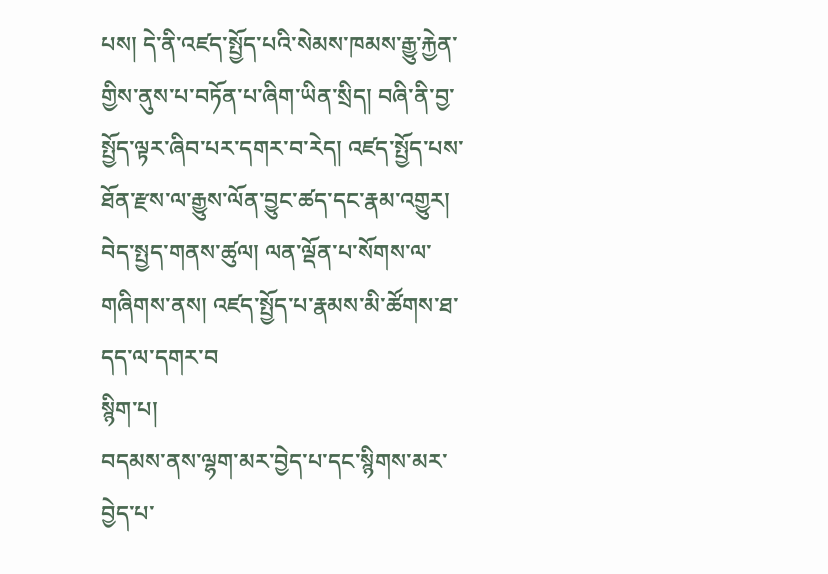པས། དེ་ནི་འཛད་སྤྱོད་པའི་སེམས་ཁམས་རྒྱུ་རྐྱེན་གྱིས་ནུས་པ་བཏོན་པ་ཞིག་ཡིན་སྲིད། བཞི་ནི་བྱ་སྤྱོད་ལྟར་ཞིབ་པར་དགར་བ་རེད། འཛད་སྤྱོད་པས་ཐོན་རྫས་ལ་རྒྱུས་ལོན་བྱུང་ཚད་དང་རྣམ་འགྱུར། བེད་སྤྱད་གནས་ཚུལ། ལན་ལྡོན་པ་སོགས་ལ་གཞིགས་ནས། འཛད་སྤྱོད་པ་རྣམས་མི་ཚོགས་ཐ་དད་ལ་དགར་བ
སྙིག་པ།
བདམས་ནས་ལྷག་མར་བྱེད་པ་དང་སྙིགས་མར་བྱེད་པ་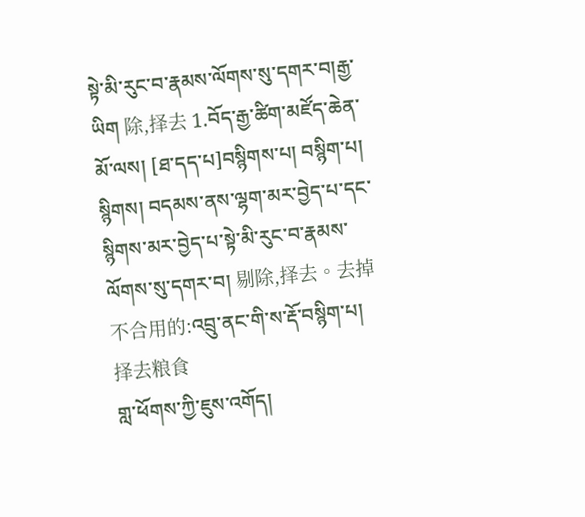སྟེ་མི་རུང་བ་རྣམས་ལོགས་སུ་དགར་བ།རྒྱ་ཡིག 除,择去 1.བོད་རྒྱ་ཚིག་མཛོད་ཆེན་མོ་ལས། [ཐ་དད་པ]བསྙིགས་པ། བསྙིག་པ། སྙིགས། བདམས་ནས་ལྷག་མར་བྱེད་པ་དང་སྙིགས་མར་བྱེད་པ་སྟེ་མི་རུང་བ་རྣམས་ལོགས་སུ་དགར་བ། 剔除,择去。去掉不合用的:འབྲུ་ནང་གི་ས་རྡོ་བསྙིག་པ། 择去粮食
གླ་ཕོགས་ཀྱི་ཇུས་འགོད།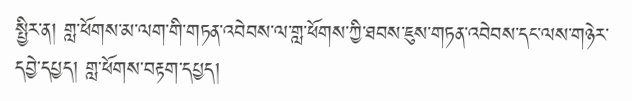སྤྱིར་ན། གླ་ཕོགས་མ་ལག་གི་གཏན་འབེབས་ལ་གླ་ཕོགས་ཀྱི་ཐབས་ཇུས་གཏན་འབེབས་དང་ལས་གཉེར་དབྱེ་དཔྱད། གླ་ཕོགས་བརྟག་དཔྱད།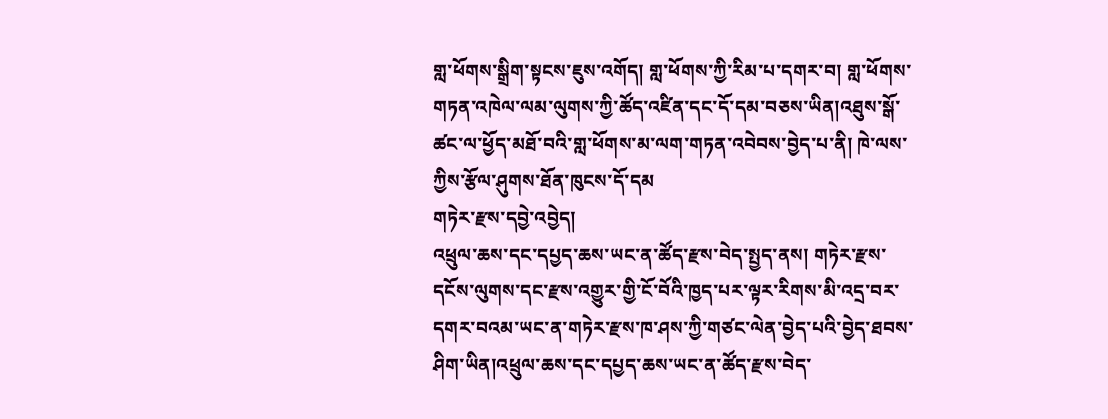གླ་ཕོགས་སྒྲིག་སྟངས་ཇུས་འགོད། གླ་ཕོགས་ཀྱི་རིམ་པ་དགར་བ། གླ་ཕོགས་གཏན་འཁེལ་ལམ་ལུགས་ཀྱི་ཚོད་འཛིན་དང་དོ་དམ་བཅས་ཡིན།འཐུས་སྒོ་ཚང་ལ་ཕྱོད་མཐོ་བའི་གླ་ཕོགས་མ་ལག་གཏན་འབེབས་བྱེད་པ་ནི། ཁེ་ལས་ཀྱིས་རྩོལ་ཤུགས་ཐོན་ཁུངས་དོ་དམ
གཏེར་རྫས་དབྱེ་འབྱེད།
འཕྲུལ་ཆས་དང་དཔྱད་ཆས་ཡང་ན་ཚོད་རྫས་བེད་སྤྱད་ནས། གཏེར་རྫས་དངོས་ལུགས་དང་རྫས་འགྱུར་གྱི་ངོ་བོའི་ཁྱད་པར་ལྟར་རིགས་མི་འདྲ་བར་དགར་བའམ་ཡང་ན་གཏེར་རྫས་ཁ་ཤས་ཀྱི་གཙང་ལེན་བྱེད་པའི་བྱེད་ཐབས་ཤིག་ཡིན།འཕྲུལ་ཆས་དང་དཔྱད་ཆས་ཡང་ན་ཚོད་རྫས་བེད་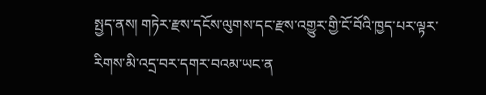སྤྱད་ནས། གཏེར་རྫས་དངོས་ལུགས་དང་རྫས་འགྱུར་གྱི་ངོ་བོའི་ཁྱད་པར་ལྟར་རིགས་མི་འདྲ་བར་དགར་བའམ་ཡང་ན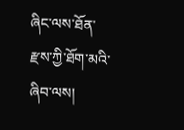ཞིང་ལས་ཐོན་རྫས་ཀྱི་ཐོག་མའི་ཞིབ་ལས།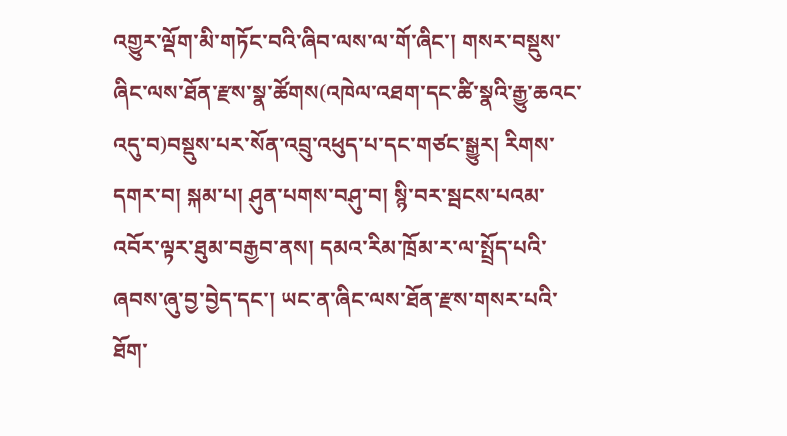འགྱུར་ལྡོག་མི་གཏོང་བའི་ཞིབ་ལས་ལ་གོ་ཞིང་། གསར་བསྡུས་ཞིང་ལས་ཐོན་རྫས་སྣ་ཚོགས(འཁེལ་འཐག་དང་ཚི་སྣའི་རྒྱུ་ཆའང་འདུ་བ)བསྡུས་པར་སོན་འབྲུ་འཕུད་པ་དང་གཙང་སྒྱུར། རིགས་དགར་བ། སྐམ་པ། ཤུན་པགས་བཤུ་བ། སྙི་བར་སྦངས་པའམ་འབོར་ལྟར་ཐུམ་བརྒྱབ་ནས། དམའ་རིམ་ཁྲོམ་ར་ལ་སྤྲོད་པའི་ཞབས་ཞུ་བྱ་བྱེད་དང་། ཡང་ན་ཞིང་ལས་ཐོན་རྫས་གསར་པའི་ཐོག་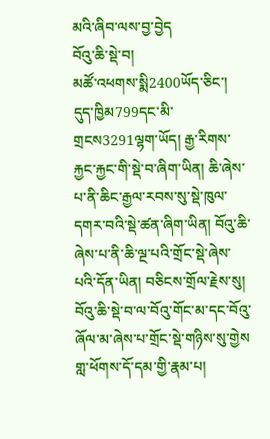མའི་ཞིབ་ལས་བྱ་བྱེད
བོའུ་ཆི་སྡེ་བ།
མཚོ་འཕགས་སྨི2400ཡོད་ཅིང་། དུད་ཁྱིམ799དང་མི་གྲངས3291ལྷག་ཡོད། རྒྱ་རིགས་རྐྱང་རྐྱང་གི་སྡེ་བ་ཞིག་ཡིན། ཆི་ཞེས་པ་ནི་ཆིང་རྒྱལ་རབས་སུ་སྡེ་ཁུལ་དགར་བའི་སྡེ་ཚན་ཞིག་ཡིན། བོའུ་ཆི་ཞེས་པ་ནི་ཆི་ལྔ་པའི་གྲོང་སྡེ་ཞེས་པའི་དོན་ཡིན། བཅིངས་གྲོལ་རྗེས་སུ། བོའུ་ཆི་སྡེ་བ་ལ་བོའུ་གོང་མ་དང་བོའུ་ཞོལ་མ་ཞེས་པ་གྲོང་སྡེ་གཉིས་སུ་གྱེས
གླ་ཕོགས་དོ་དམ་གྱི་རྣམ་པ།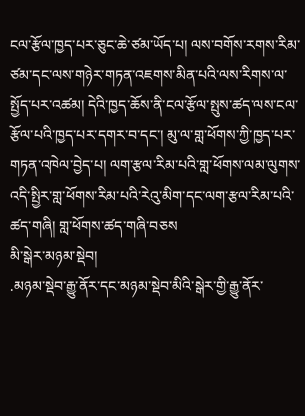ངལ་རྩོལ་ཁྱད་པར་ཅུང་ཆེ་ཙམ་ཡོད་པ། ལས་བགོས་རགས་རིམ་ཙམ་དང་ལས་གཉེར་གཏན་འཇགས་མིན་པའི་ལས་རིགས་ལ་སྤྱོད་པར་འཚམ། དེའི་ཁྱད་ཆོས་ནི་ངལ་རྩོལ་སྤུས་ཚད་ལས་ངལ་རྩོལ་པའི་ཁྱད་པར་དགར་བ་དང་། མུ་ལ་གླ་ཕོགས་ཀྱི་ཁྱད་པར་གཏན་འཁེལ་བྱེད་པ། ལག་རྩལ་རིམ་པའི་གླ་ཕོགས་ལམ་ལུགས་འདི་སྤྱིར་གླ་ཕོགས་རིམ་པའི་རེའུ་མིག་དང་ལག་རྩལ་རིམ་པའི་ཚད་གཞི། གླ་ཕོགས་ཚད་གཞི་བཅས
མི་སྒེར་མཉམ་སྡེབ།
.མཉམ་སྡེབ་རྒྱུ་ནོར་དང་མཉམ་སྡེབ་མིའི་སྒེར་གྱི་རྒྱུ་ནོར་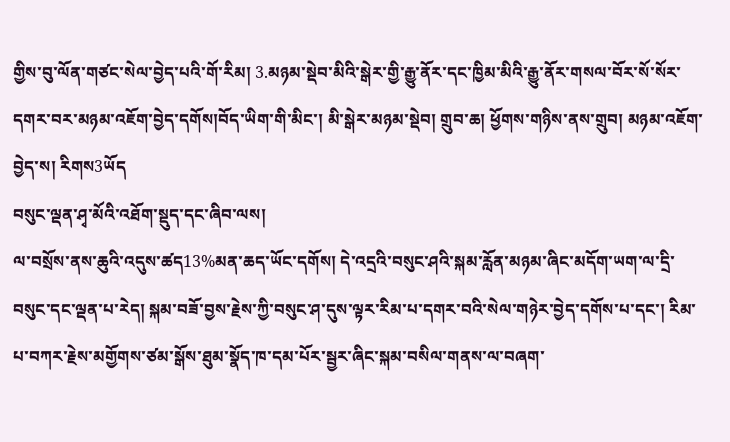གྱིས་བུ་ལོན་གཙང་སེལ་བྱེད་པའི་གོ་རིམ། 3.མཉམ་སྡེབ་མིའི་སྒེར་གྱི་རྒྱུ་ནོར་དང་ཁྱིམ་མིའི་རྒྱུ་ནོར་གསལ་བོར་སོ་སོར་དགར་བར་མཉམ་འཇོག་བྱེད་དགོས།བོད་ཡིག་གི་མིང་། མི་སྒེར་མཉམ་སྡེབ། གྲུབ་ཆ། ཕྱོགས་གཉིས་ནས་གྲུབ། མཉམ་འཇོག་བྱེད་ས། རིགས3ཡོད
བསུང་ལྡན་ཤྭ་མོའི་འཐོག་སྡུད་དང་ཞིབ་ལས།
ལ་བསྲོས་ནས་ཆུའི་འདུས་ཚད13%མན་ཆད་ཡོང་དགོས། དེ་འདྲའི་བསུང་ཤའི་སྐམ་རློན་མཉམ་ཞིང་མདོག་ཡག་ལ་དྲི་བསུང་དང་ལྡན་པ་རེད། སྐམ་བཟོ་བྱས་རྗེས་ཀྱི་བསུང་ཤ་དུས་ལྟར་རིམ་པ་དགར་བའི་སེལ་གཉེར་བྱེད་དགོས་པ་དང་། རིམ་པ་བཀར་རྗེས་མགྱོགས་ཙམ་སྒོས་ཐུམ་སྣོད་ཁ་དམ་པོར་སྦྱར་ཞིང་སྐམ་བསིལ་གནས་ལ་བཞག་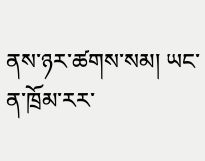ནས་ཉར་ཚགས་སམ། ཡང་ན་ཁྲོམ་རར་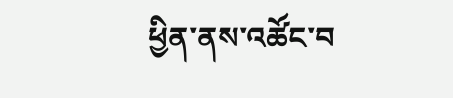ཕྱིན་ནས་འཚོང་བ